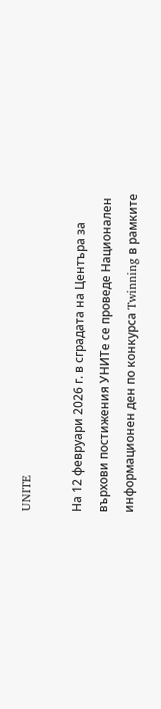UNITE

На 12 февруари 2026 г. в сградата на Центъра за върхови постижения УНИТе се проведе Национален информационен ден по конкурса Twinning в рамките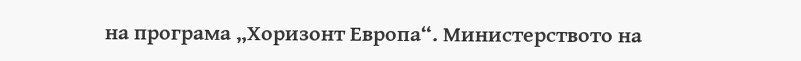на програма „Хоризонт Европа“. Министерството на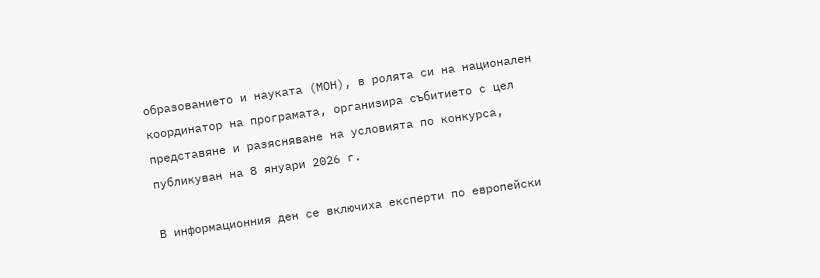образованието и науката (МОН), в ролята си на национален координатор на програмата, организира събитието с цел представяне и разясняване на условията по конкурса, публикуван на 8 януари 2026 г.

В информационния ден се включиха експерти по европейски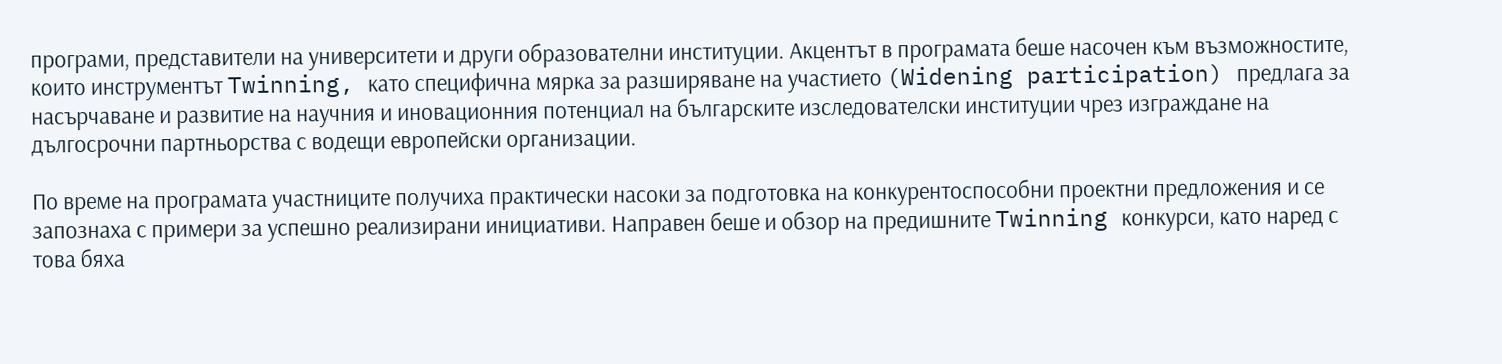програми, представители на университети и други образователни институции. Акцентът в програмата беше насочен към възможностите, които инструментът Twinning, като специфична мярка за разширяване на участието (Widening participation) предлага за насърчаване и развитие на научния и иновационния потенциал на българските изследователски институции чрез изграждане на дългосрочни партньорства с водещи европейски организации.

По време на програмата участниците получиха практически насоки за подготовка на конкурентоспособни проектни предложения и се запознаха с примери за успешно реализирани инициативи. Направен беше и обзор на предишните Twinning конкурси, като наред с това бяха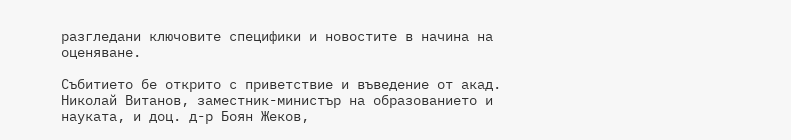разгледани ключовите специфики и новостите в начина на оценяване.

Събитието бе открито с приветствие и въведение от акад. Николай Витанов, заместник-министър на образованието и науката, и доц. д-р Боян Жеков,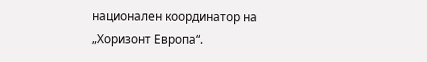национален координатор на „Хоризонт Европа“.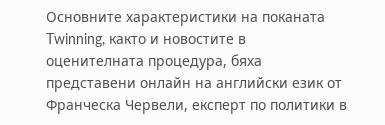Основните характеристики на поканата Twinning, както и новостите в оценителната процедура, бяха представени онлайн на английски език от Франческа Червели, експерт по политики в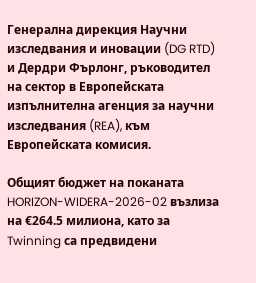Генерална дирекция Научни изследвания и иновации (DG RTD) и Дердри Фърлонг, ръководител на сектор в Европейската изпълнителна агенция за научни изследвания (REA), към Европейската комисия.

Общият бюджет на поканата HORIZON-WIDERA-2026-02 възлиза на €264.5 милиона, като за Twinning са предвидени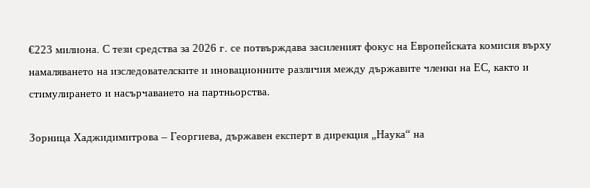€223 милиона. С тези средства за 2026 г. се потвърждава засиленият фокус на Европейската комисия върху намаляването на изследователските и иновационните различия между държавите членки на ЕС, както и стимулирането и насърчаването на партньорства.

Зорница Хаджидимитрова – Георгиева, държавен експерт в дирекция „Наука“ на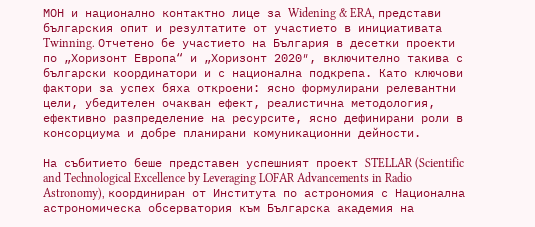МОН и национално контактно лице за Widening & ERA, представи българския опит и резултатите от участието в инициативата Twinning. Отчетено бе участието на България в десетки проекти по „Хоризонт Европа“ и „Хоризонт 2020″, включително такива с български координатори и с национална подкрепа. Като ключови фактори за успех бяха откроени: ясно формулирани релевантни цели, убедителен очакван ефект, реалистична методология, ефективно разпределение на ресурсите, ясно дефинирани роли в консорциума и добре планирани комуникационни дейности.

На събитието беше представен успешният проект STELLAR (Scientific and Technological Excellence by Leveraging LOFAR Advancements in Radio Astronomy), координиран от Института по астрономия с Национална астрономическа обсерватория към Българска академия на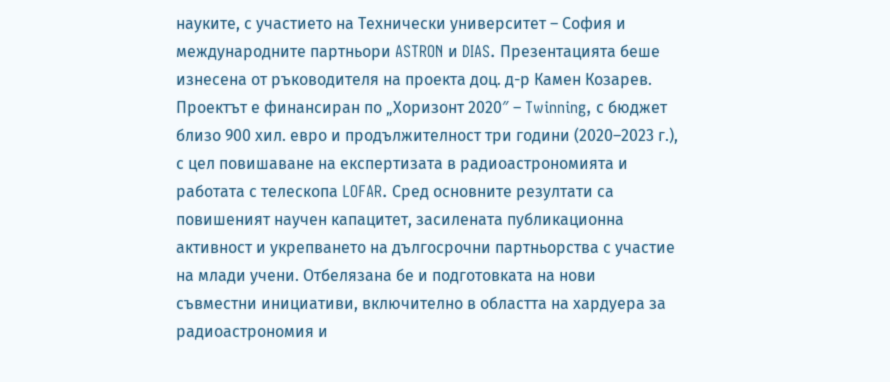науките, с участието на Технически университет – София и международните партньори ASTRON и DIAS. Презентацията беше изнесена от ръководителя на проекта доц. д-р Камен Козарев. Проектът е финансиран по „Хоризонт 2020″ – Twinning, с бюджет близо 900 хил. евро и продължителност три години (2020–2023 г.), с цел повишаване на експертизата в радиоастрономията и работата с телескопа LOFAR. Сред основните резултати са повишеният научен капацитет, засилената публикационна активност и укрепването на дългосрочни партньорства с участие на млади учени. Отбелязана бе и подготовката на нови съвместни инициативи, включително в областта на хардуера за радиоастрономия и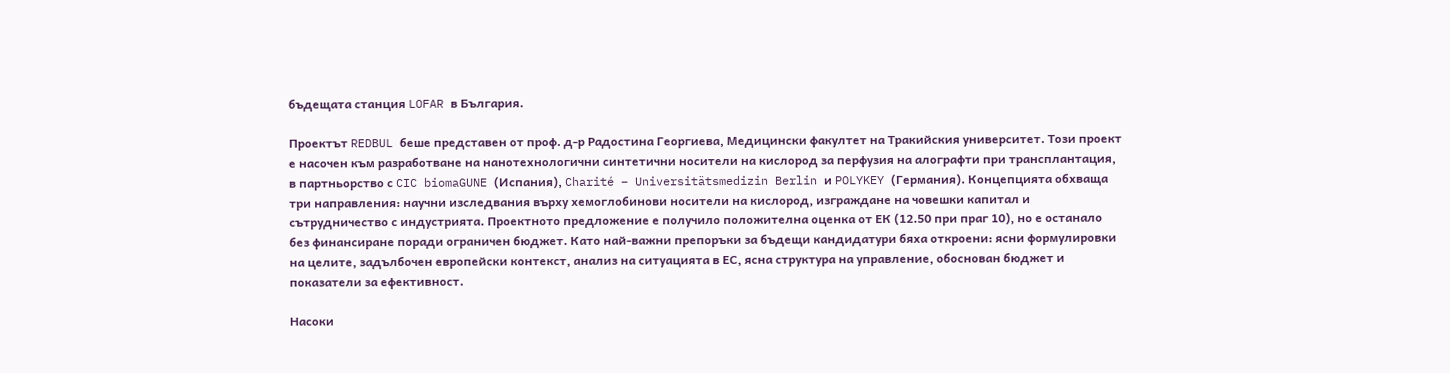бъдещата станция LOFAR в България.

Проектът REDBUL беше представен от проф. д-р Радостина Георгиева, Медицински факултет на Тракийския университет. Този проект е насочен към разработване на нанотехнологични синтетични носители на кислород за перфузия на алографти при трансплантация, в партньорство с CIC biomaGUNE (Испания), Charité – Universitätsmedizin Berlin и POLYKEY (Германия). Концепцията обхваща три направления: научни изследвания върху хемоглобинови носители на кислород, изграждане на човешки капитал и сътрудничество с индустрията. Проектното предложение е получило положителна оценка от ЕК (12.50 при праг 10), но е останало без финансиране поради ограничен бюджет. Като най-важни препоръки за бъдещи кандидатури бяха откроени: ясни формулировки на целите, задълбочен европейски контекст, анализ на ситуацията в ЕС, ясна структура на управление, обоснован бюджет и показатели за ефективност.

Насоки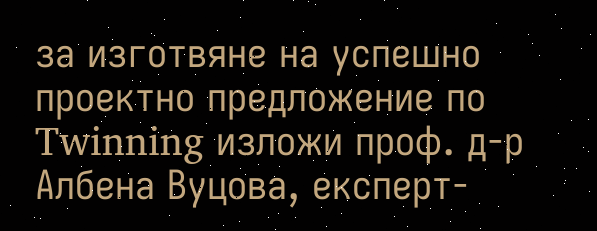за изготвяне на успешно проектно предложение по Twinning изложи проф. д-р Албена Вуцова, експерт-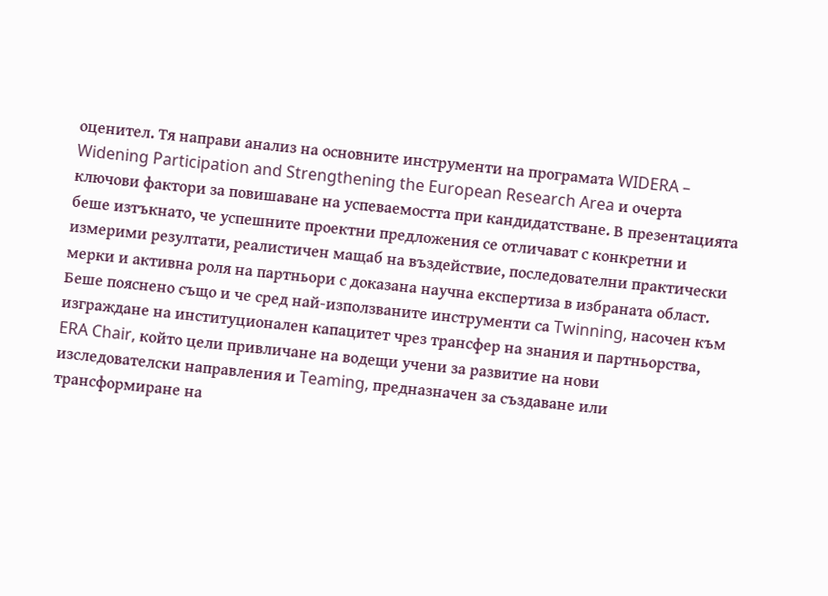оценител. Тя направи анализ на основните инструменти на програмата WIDERA – Widening Participation and Strengthening the European Research Area и очерта ключови фактори за повишаване на успеваемостта при кандидатстване. В презентацията беше изтъкнато, че успешните проектни предложения се отличават с конкретни и измерими резултати, реалистичен мащаб на въздействие, последователни практически мерки и активна роля на партньори с доказана научна експертиза в избраната област. Беше пояснено също и че сред най-използваните инструменти са Twinning, насочен към изграждане на институционален капацитет чрез трансфер на знания и партньорства, ERA Chair, който цели привличане на водещи учени за развитие на нови изследователски направления и Teaming, предназначен за създаване или трансформиране на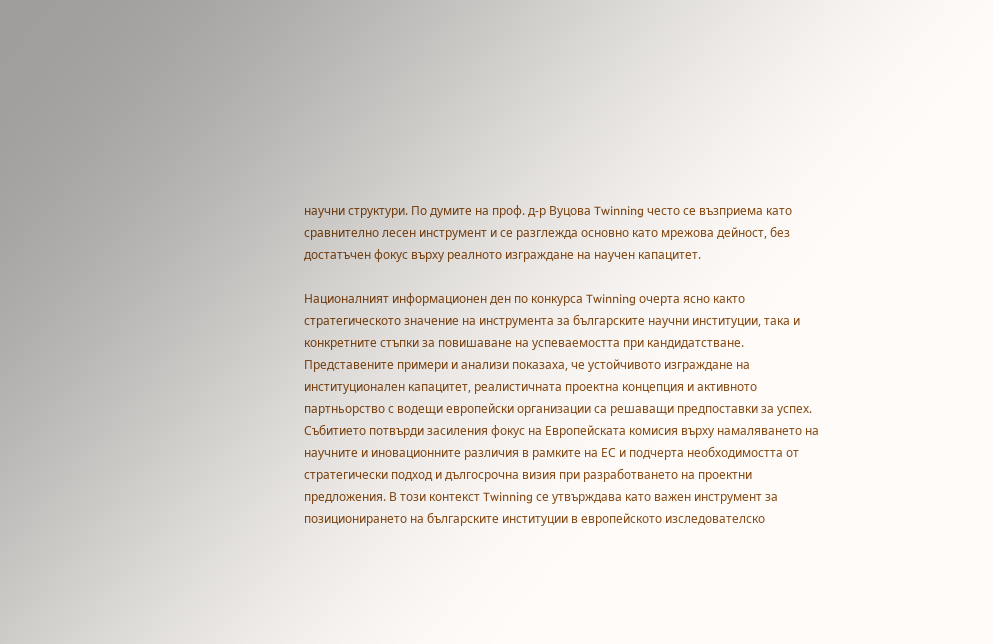научни структури. По думите на проф. д-р Вуцова Twinning често се възприема като сравнително лесен инструмент и се разглежда основно като мрежова дейност, без достатъчен фокус върху реалното изграждане на научен капацитет.

Националният информационен ден по конкурса Twinning очерта ясно както стратегическото значение на инструмента за българските научни институции, така и конкретните стъпки за повишаване на успеваемостта при кандидатстване. Представените примери и анализи показаха, че устойчивото изграждане на институционален капацитет, реалистичната проектна концепция и активното партньорство с водещи европейски организации са решаващи предпоставки за успех. Събитието потвърди засиления фокус на Европейската комисия върху намаляването на научните и иновационните различия в рамките на ЕС и подчерта необходимостта от стратегически подход и дългосрочна визия при разработването на проектни предложения. В този контекст Twinning се утвърждава като важен инструмент за позиционирането на българските институции в европейското изследователско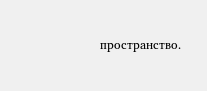пространство.